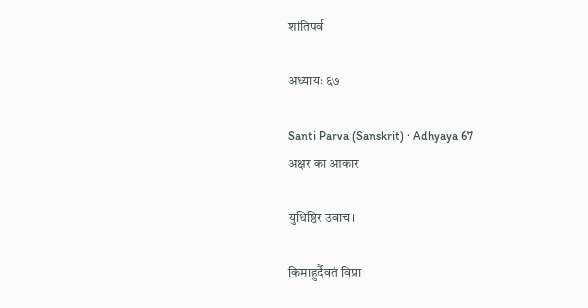शांतिपर्व

अध्यायः ६७

Santi Parva (Sanskrit) · Adhyaya 67
अक्षर का आकार

युधिष्ठिर उवाच।

किमाहुर्दैवतं विप्रा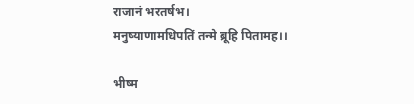राजानं भरतर्षभ।
मनुष्याणामधिपतिं तन्मे ब्रूहि पितामह।।

भीष्म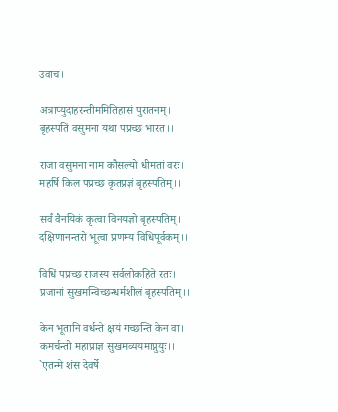उवाच।

अत्राप्युदाहरन्तीममितिहासं पुरातनम्।
बृहस्पतिं वसुमना यथा पप्रच्छ भारत।।

राजा वसुमना नाम कौसल्यो धीमतां वरः।
महर्षि किल पप्रच्छ कृतप्रज्ञं बृहस्पतिम्।।

सर्वं वैनयिकं कृत्वा विनयज्ञो बृहस्पतिम्।
दक्षिणानन्तरो भूत्वा प्रणम्य विधिपूर्वकम्।।

विधिं पप्रच्छ राजस्य सर्वलोकहिते रतः।
प्रजानां सुखमन्विच्छन्धर्मशीलं बृहस्पतिम्।।

केन भूतानि वर्धन्ते क्षयं गच्छन्ति केन वा।
कमर्चन्तो महाप्राज्ञ सुखमव्ययमाप्नुयुः।।
`एतन्मे शंस देवर्षे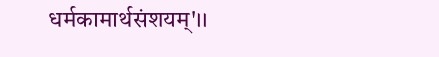धर्मकामार्थसंशयम्'।।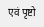एवं पृष्टो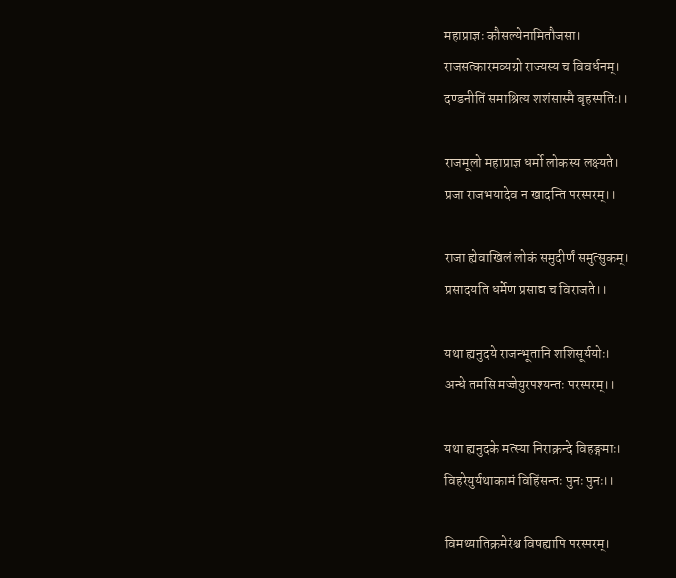महाप्राज्ञः कौसल्येनामितौजसा।
राजसत्कारमव्यग्रो राज्यस्य च विवर्धनम्।
दण्डनीतिं समाश्रित्य शशंसास्मै बृहस्पतिः।।

राजमूलो महाप्राज्ञ धर्मो लोकस्य लक्ष्यते।
प्रजा राजभयादेव न खादन्ति परस्परम्।।

राजा ह्येवाखिलं लोकं समुदीर्णं समुत्सुकम्।
प्रसादयति धर्मेण प्रसाद्य च विराजते।।

यथा ह्यनुदये राजन्भूतानि शशिसूर्ययोः।
अन्धे तमसि मज्जेयुरपश्यन्तः परस्परम्।।

यथा ह्यनुदके मत्स्या निराक्रन्दे विहङ्गमाः।
विहरेयुर्यथाकामं विहिंसन्तः पुनः पुनः।।

विमथ्यातिक्रमेरंश्च विषह्यापि परस्परम्।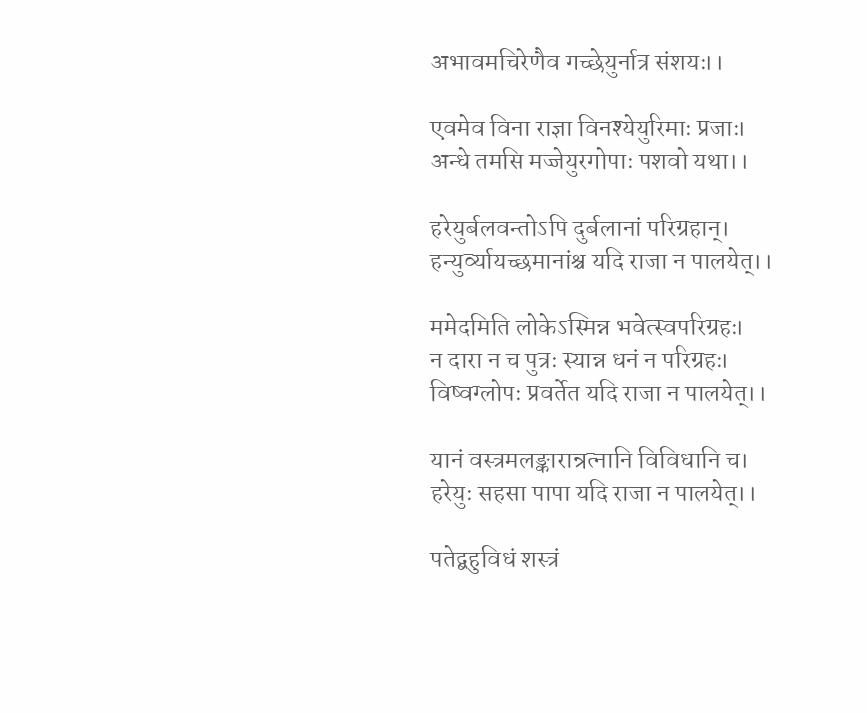अभावमचिरेणैव गच्छेयुर्नात्र संशयः।।

एवमेव विना राज्ञा विनश्येयुरिमाः प्रजाः।
अन्धे तमसि मज्जेयुरगोपाः पशवो यथा।।

हरेयुर्बलवन्तोऽपि दुर्बलानां परिग्रहान्।
हन्युर्व्यायच्छमानांश्च यदि राजा न पालयेत्।।

ममेदमिति लोकेऽस्मिन्न भवेत्स्वपरिग्रहः।
न दारा न च पुत्रः स्यान्न धनं न परिग्रहः।
विष्वग्लोपः प्रवर्तेत यदि राजा न पालयेत्।।

यानं वस्त्रमलङ्कारान्रत्नानि विविधानि च।
हरेयुः सहसा पापा यदि राजा न पालयेत्।।

पतेद्बहुविधं शस्त्रं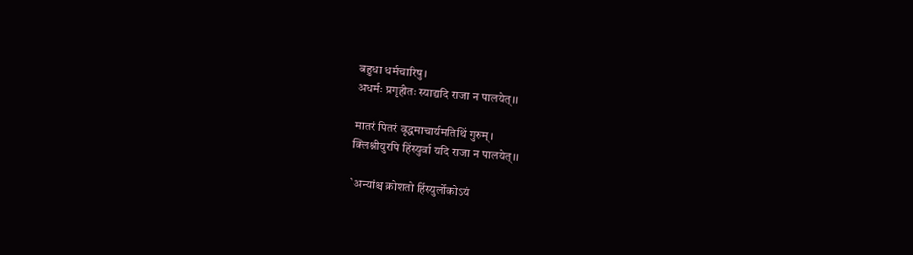बहुधा धर्मचारिषु।
अधर्मः प्रगृहीतः स्याद्यदि राजा न पालयेत्।।

मातरं पितरं वृद्धमाचार्यमतिथिं गुरुम्।
क्लिश्नीयुरपि हिंस्युर्वा यदि राजा न पालयेत्।।

`अन्यांश्च क्रोशतो हिंस्युर्लोकोऽयं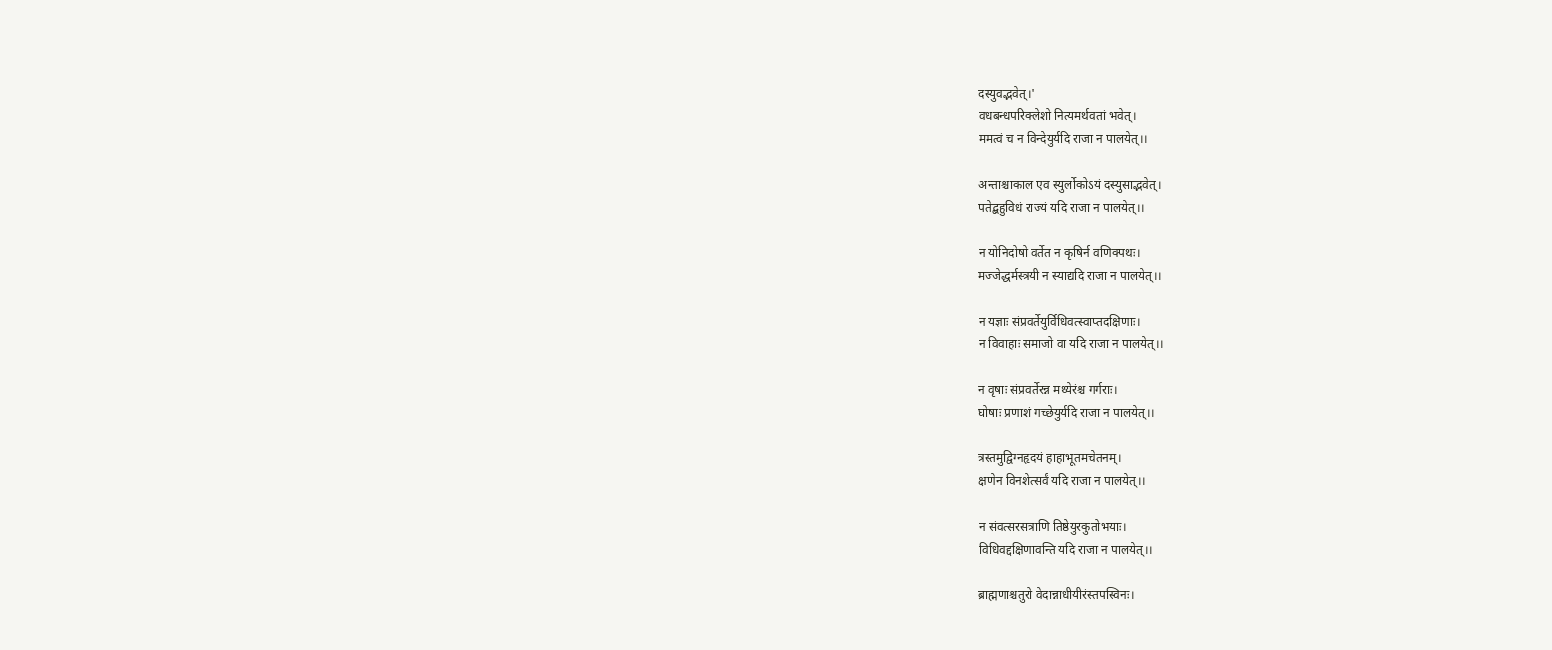दस्युवद्भवेत्।'
वधबन्धपरिक्लेशो नित्यमर्थवतां भवेत्।
ममत्वं च न विन्देयुर्यदि राजा न पालयेत्।।

अन्ताश्चाकाल एव स्युर्लोकोऽयं दस्युसाद्भवेत्।
पतेद्बहुविधं राज्यं यदि राजा न पालयेत्।।

न योनिदोषो वर्तेत न कृषिर्न वणिक्पथः।
मज्जेद्धर्मस्त्रयी न स्याद्यदि राजा न पालयेत्।।

न यज्ञाः संप्रवर्तेयुर्विधिवत्स्वाप्तदक्षिणाः।
न विवाहाः समाजो वा यदि राजा न पालयेत्।।

न वृषाः संप्रवर्तेरन्न मथ्येरंश्च गर्गराः।
घोषाः प्रणाशं गच्छेयुर्यदि राजा न पालयेत्।।

त्रस्तमुद्विग्नहृदयं हाहाभूतमचेतनम्।
क्षणेन विनशेत्सर्वं यदि राजा न पालयेत्।।

न संवत्सरसत्राणि तिष्ठेयुरकुतोभयाः।
विधिवद्दक्षिणावन्ति यदि राजा न पालयेत्।।

ब्राह्मणाश्चतुरो वेदान्नाधीयीरंस्तपस्विनः।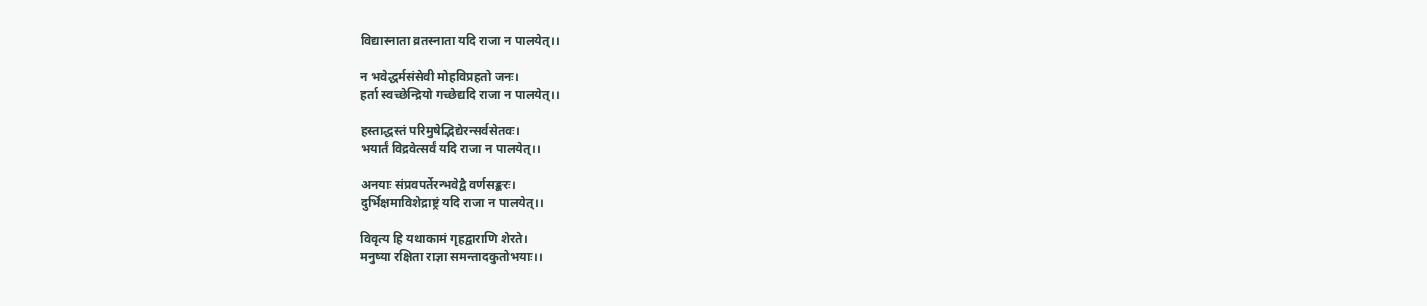विद्यास्नाता व्रतस्नाता यदि राजा न पालयेत्।।

न भवेद्धर्मसंसेवी मोहविप्रहतो जनः।
हर्ता स्वच्छेन्द्रियो गच्छेद्यदि राजा न पालयेत्।।

हस्ताद्धस्तं परिमुषेद्भिद्येरन्सर्वसेतवः।
भयार्तं विद्रवेत्सर्वं यदि राजा न पालयेत्।।

अनयाः संप्रवपर्तेरन्भवेद्वै वर्णसङ्करः।
दुर्भिक्षमाविशेद्राष्ट्रं यदि राजा न पालयेत्।।

विवृत्य हि यथाकामं गृहद्वाराणि शेरते।
मनुष्या रक्षिता राज्ञा समन्तादकुतोभयाः।।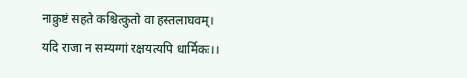नाक्रुष्टं सहते कश्चित्कुतो वा हस्तलाघवम्।
यदि राजा न सम्यग्गां रक्षयत्यपि धार्मिकः।।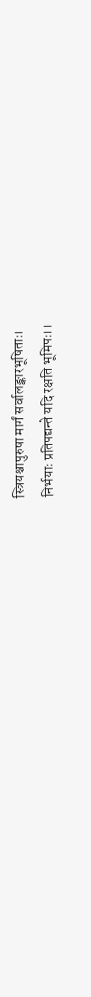स्त्रियश्चापुरुषा मार्गं सर्वालङ्कारभूषिताः।
निर्भयाः प्रतिपद्यन्ते यदि रक्षति भूमिपः।।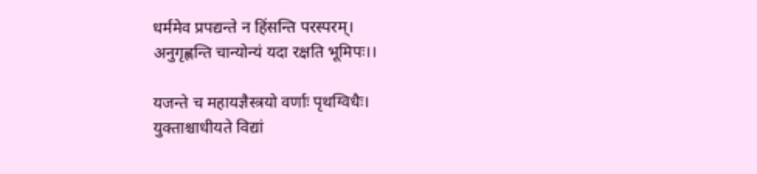धर्ममेव प्रपद्यन्ते न हिंसन्ति परस्परम्।
अनुगृह्णन्ति चान्योन्यं यदा रक्षति भूमिपः।।

यजन्ते च महायज्ञैस्त्रयो वर्णाः पृथग्विधैः।
युक्ताश्चाधीयते विद्यां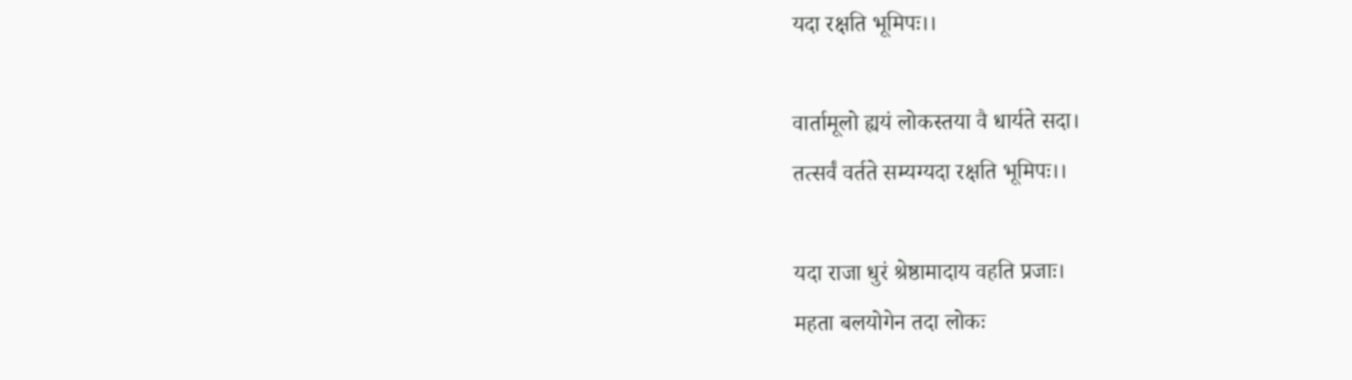यदा रक्षति भूमिपः।।

वार्तामूलो ह्ययं लोकस्तया वै धार्यते सदा।
तत्सर्वं वर्तते सम्यग्यदा रक्षति भूमिपः।।

यदा राजा धुरं श्रेष्ठामादाय वहति प्रजाः।
महता बलयोगेन तदा लोकः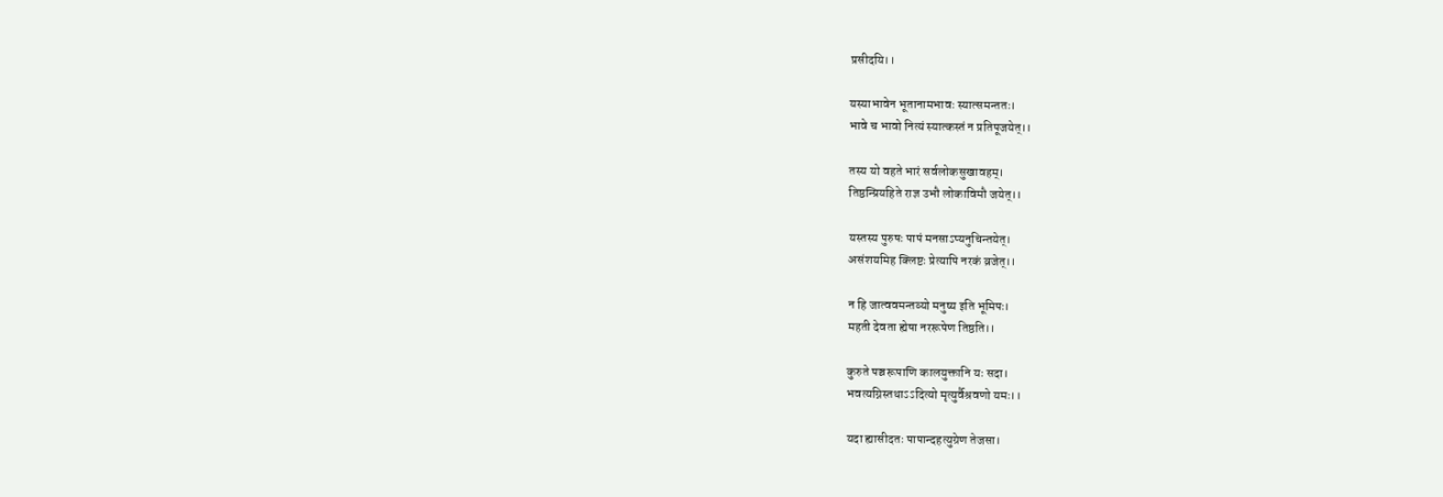प्रसीदयि।।

यस्याभावेन भूतानामभावः स्यात्समन्ततः।
भावे च भावो नित्यं स्यात्कस्तं न प्रतिपूजयेत्।।

तस्य यो वहते भारं सर्वलोकसुखावहम्।
तिष्ठन्प्रियहिते राज्ञ उभौ लोकाविमौ जयेत्।।

यस्तस्य पुरुषः पापं मनसाऽप्यनुचिन्तयेत्।
असंशयमिह क्लिष्टः प्रेत्यापि नरकं व्रजेत्।।

न हि जात्ववमन्तव्यो मनुष्य इति भूमिपः।
महती देवता ह्येषा नररूपेण तिष्ठति।।

कुरुते पञ्चरूपाणि कालयुक्तानि यः सदा।
भवत्यग्निस्तथाऽऽदित्यो मृत्युर्वैश्रवणो यमः।।

यदा ह्यासीदतः पापान्दहत्युग्रेण तेजसा।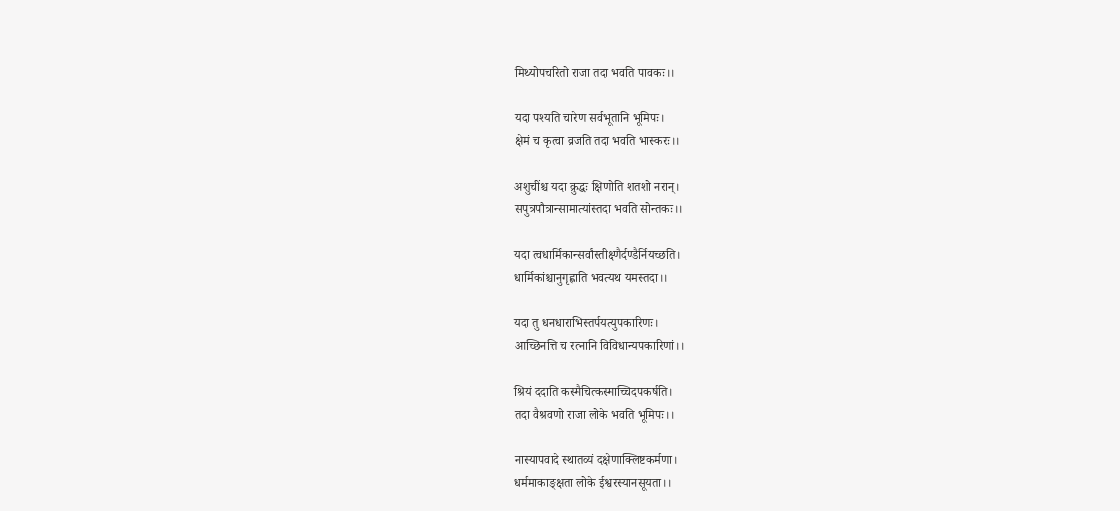मिथ्योपचरितो राजा तदा भवति पावकः।।

यदा पश्यति चारेण सर्वभूतानि भूमिपः।
क्षेमं च कृत्वा व्रजति तदा भवति भास्करः।।

अशुचींश्च यदा क्रुद्धः क्षिणोति शतशो नरान्।
सपुत्रपौत्रान्सामात्यांस्तदा भवति सोन्तकः।।

यदा त्वधार्मिकान्सर्वांस्तीक्ष्णैर्दण्‍डैर्नियच्छति।
धार्मिकांश्चानुगृह्णाति भवत्यथ यमस्तदा।।

यदा तु धनधाराभिस्तर्पयत्युपकारिणः।
आच्छिनत्ति च रत्नानि विविधान्यपकारिणां।।

श्रियं ददाति कस्मैचित्कस्माच्चिदपकर्षति।
तदा वैश्रवणो राजा लोके भवति भूमिपः।।

नास्यापवादे स्थातव्यं दक्षेणाक्लिष्टकर्मणा।
धर्ममाकाङ्क्षता लोके ईश्वरस्यानसूयता।।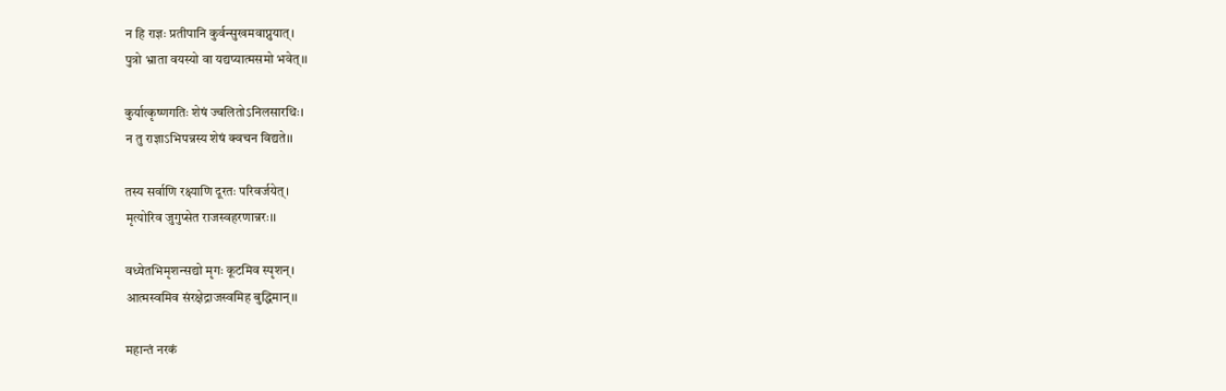न हि राज्ञः प्रतीपानि कुर्वन्सुखमवाप्नुयात्।
पुत्रो भ्राता वयस्यो वा यद्यप्यात्मसमो भवेत्।।

कुर्यात्कृष्णगतिः शेषं ज्वलितोऽनिलसारथिः।
न तु राज्ञाऽभिपन्नस्य शेषं क्वचन विद्यते।।

तस्य सर्वाणि रक्ष्याणि दूरतः परिवर्जयेत्।
मृत्योरिव जुगुप्सेत राजस्वहरणान्नरः।।

वध्येतभिमृशन्सद्यो मृगः कूटमिव स्पृशन्।
आत्मस्वमिव संरक्षेद्राजस्वमिह बुद्धिमान्।।

महान्तं नरकं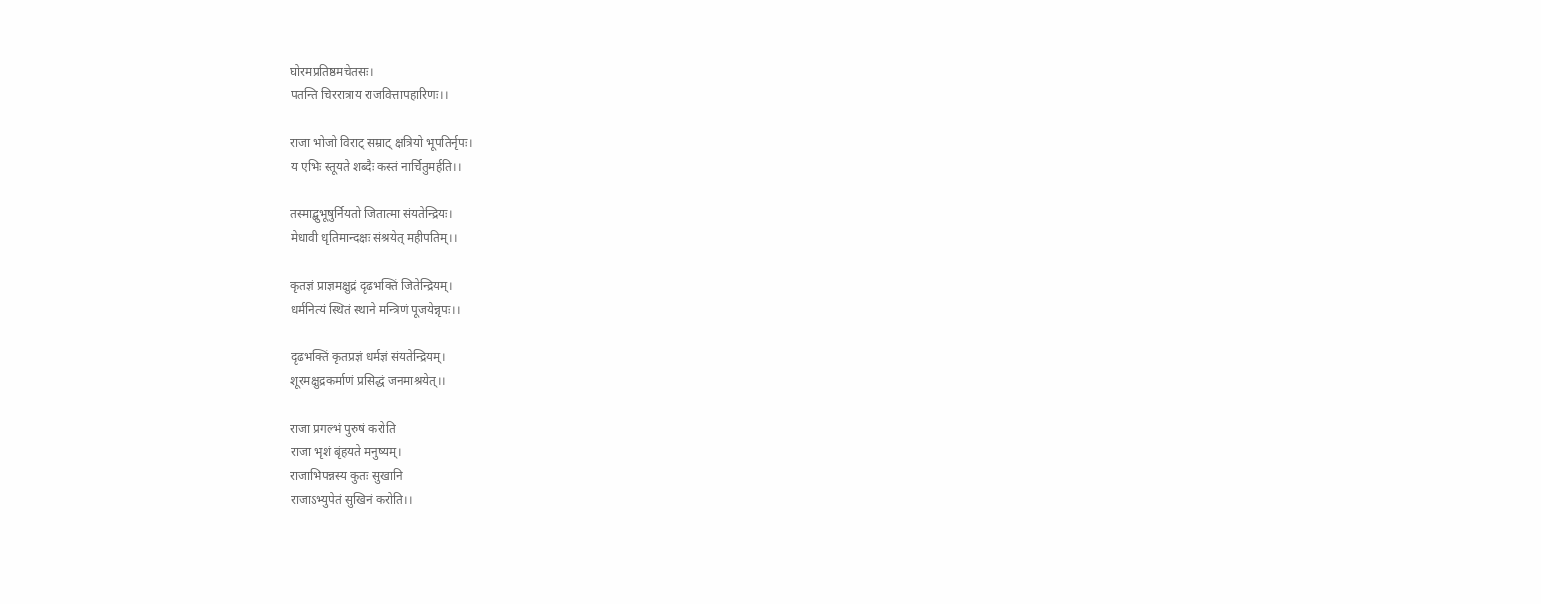घोरमप्रतिष्ठमचेतसः।
पतन्ति चिररात्राय राजवित्तापहारिणः।।

राजा भोजो विराट् सम्राट् क्षत्रियो भूपतिर्नृपः।
य एभिः स्तूयते शब्दैः कस्तं नार्चितुमर्हति।।

तस्माद्बुभूषुर्नियतो जितात्मा संयतेन्द्रियः।
मेधावी धृतिमान्दक्षः संश्रयेत् महीपतिम्।।

कृतज्ञं प्राज्ञमक्षुद्रं दृढभक्तिं जितेन्द्रियम्।
धर्मनित्यं स्थितं स्थाने मन्त्रिणं पूजयेन्नृपः।।

दृढभक्तिं कृतप्रज्ञं धर्मज्ञं संयतेन्द्रियम्।
शूरमक्षुद्रकर्माणं प्रसिद्धं जनमाश्रयेत्।।

राजा प्रगल्भं पुरुषं करोति
राजा भृशं बृंहयते मनुष्यम्।
राजाभिपन्नस्य कुतः सुखानि
राजाऽभ्युपेतं सुखिनं करोति।।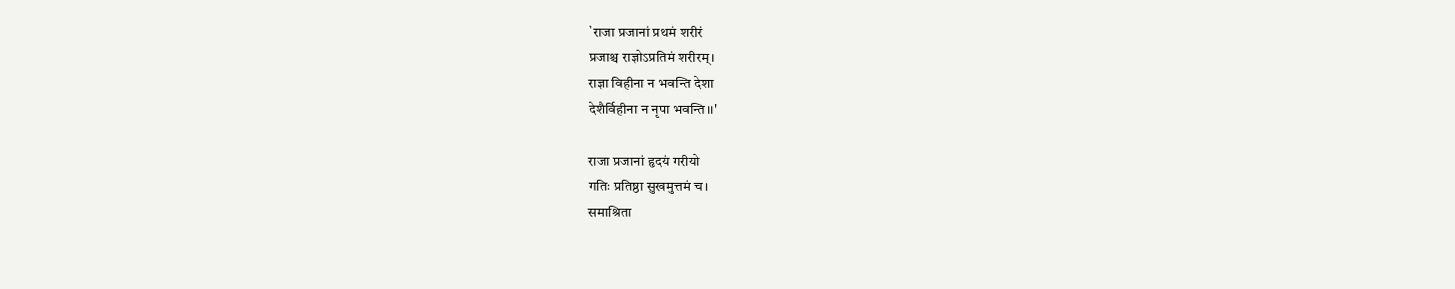`राजा प्रजानां प्रथमं शरीरं
प्रजाश्च राज्ञोऽप्रतिमं शरीरम्।
राज्ञा विहीना न भवन्ति देशा
देशैर्विहीना न नृपा भवन्ति।।'

राजा प्रजानां हृदयं गरीयो
गतिः प्रतिष्ठा सुखमुत्तमं च।
समाश्रिता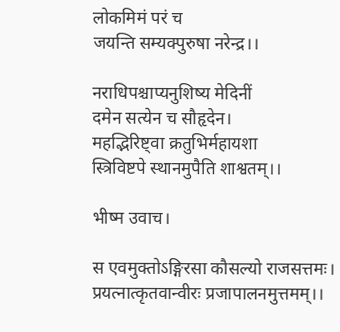लोकमिमं परं च
जयन्ति सम्यक्पुरुषा नरेन्द्र।।

नराधिपश्चाप्यनुशिष्य मेदिनीं
दमेन सत्येन च सौहृदेन।
महद्भिरिष्ट्वा क्रतुभिर्महायशा
स्त्रिविष्टपे स्थानमुपैति शाश्वतम्।।

भीष्म उवाच।

स एवमुक्तोऽङ्गिरसा कौसल्यो राजसत्तमः।
प्रयत्नात्कृतवान्वीरः प्रजापालनमुत्तमम्।।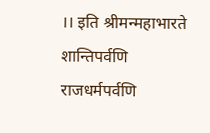।। इति श्रीमन्महाभारते शान्तिपर्वणि
राजधर्मपर्वणि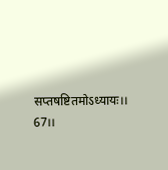सप्तषष्टितमोऽध्यायः।। 67।।